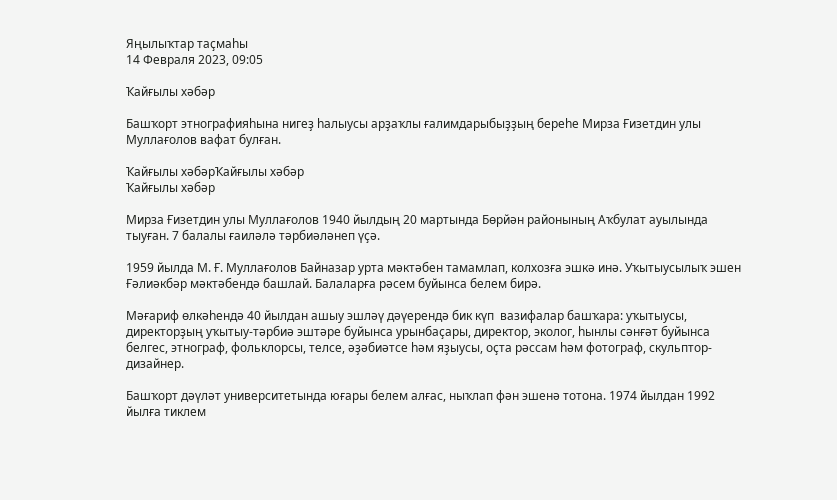Яңылыҡтар таҫмаһы
14 Февраля 2023, 09:05

Ҡайғылы хәбәр

Башҡорт этнографияһына нигеҙ һалыусы арҙаҡлы ғалимдарыбыҙҙың береһе Мирза Ғизетдин улы Муллағолов вафат булған.

Ҡайғылы хәбәрҠайғылы хәбәр
Ҡайғылы хәбәр

Мирза Ғизетдин улы Муллағолов 1940 йылдың 20 мартында Бөрйән районының Аҡбулат ауылында тыуған. 7 балалы ғаиләлә тәрбиәләнеп үҫә.

1959 йылда М. Ғ. Муллағолов Байназар урта мәктәбен тамамлап, колхозға эшкә инә. Уҡытыусылыҡ эшен Ғәлиәкбәр мәктәбендә башлай. Балаларға рәсем буйынса белем бирә.

Мәғариф өлкәһендә 40 йылдан ашыу эшләү дәүерендә бик күп  вазифалар башҡара: уҡытыусы, директорҙың уҡытыу-тәрбиә эштәре буйынса урынбаҫары, директор, эколог, һынлы сәнғәт буйынса белгес, этнограф, фольклорсы, телсе, әҙәбиәтсе һәм яҙыусы, оҫта рәссам һәм фотограф, скульптор-дизайнер.

Башҡорт дәүләт университетында юғары белем алғас, ныҡлап фән эшенә тотона. 1974 йылдан 1992 йылға тиклем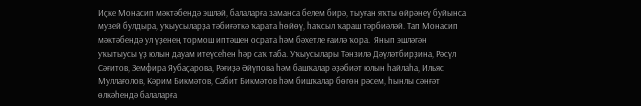Иҫке Монасип мәктәбендә эшләй, балаларға заманса белем бирә, тыуған яҡты өйрәнеү буйынса музей булдыра, уҡыусыларҙа тәбиғәткә ҡарата һөйөү, һаҡсыл ҡараш тәрбиәләй. Тап Монасип мәктәбендә ул үҙенең тормош иптәшен осрата һәм бәхетле ғаилә ҡора.  Янып эшләгән уҡытыусы үҙ юлын дауам итеүсеһен һәр саҡ таба. Уҡыусылары Тәнзилә Дәүләтбирҙина, Рәсүл Сәғитов, Земфира Яубаҫарова, Рәғиҙә Әйүпова һәм башҡалар әҙәбиәт юлын һайлаһа, Ильяс Муллағолов, Кәрим Бикмәтов, Сабит Бикмәтов һәм бишҡалар бөгөн рәсем, һынлы сәнғәт өлкәһендә балаларға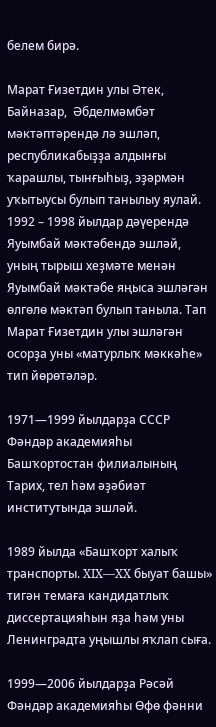белем бирә.

Марат Ғизетдин улы Әтек, Байназар,  Әбделмәмбәт мәктәптәрендә лә эшләп,  республикабыҙҙа алдынғы ҡарашлы, тынғыһыҙ, эҙәрмән уҡытыусы булып танылыу яулай. 1992 – 1998 йылдар дәүерендә Яуымбай мәктәбендә эшләй, уның тырыш хеҙмәте менән Яуымбай мәктәбе яңыса эшләгән өлгөлө мәктәп булып таныла. Тап Марат Ғизетдин улы эшләгән осорҙа уны «матурлыҡ мәккәһе»  тип йөрөтәләр.

1971—1999 йылдарҙа СССР Фәндәр академияһы Башҡортостан филиалының Тарих, тел һәм әҙәбиәт институтында эшләй.

1989 йылда «Башҡорт халыҡ транспорты. XIX—XX быуат башы» тигән темаға кандидатлыҡ диссертацияһын яҙа һәм уны Ленинградта уңышлы яҡлап сыға.

1999—2006 йылдарҙа Рәсәй Фәндәр академияһы Өфө фәнни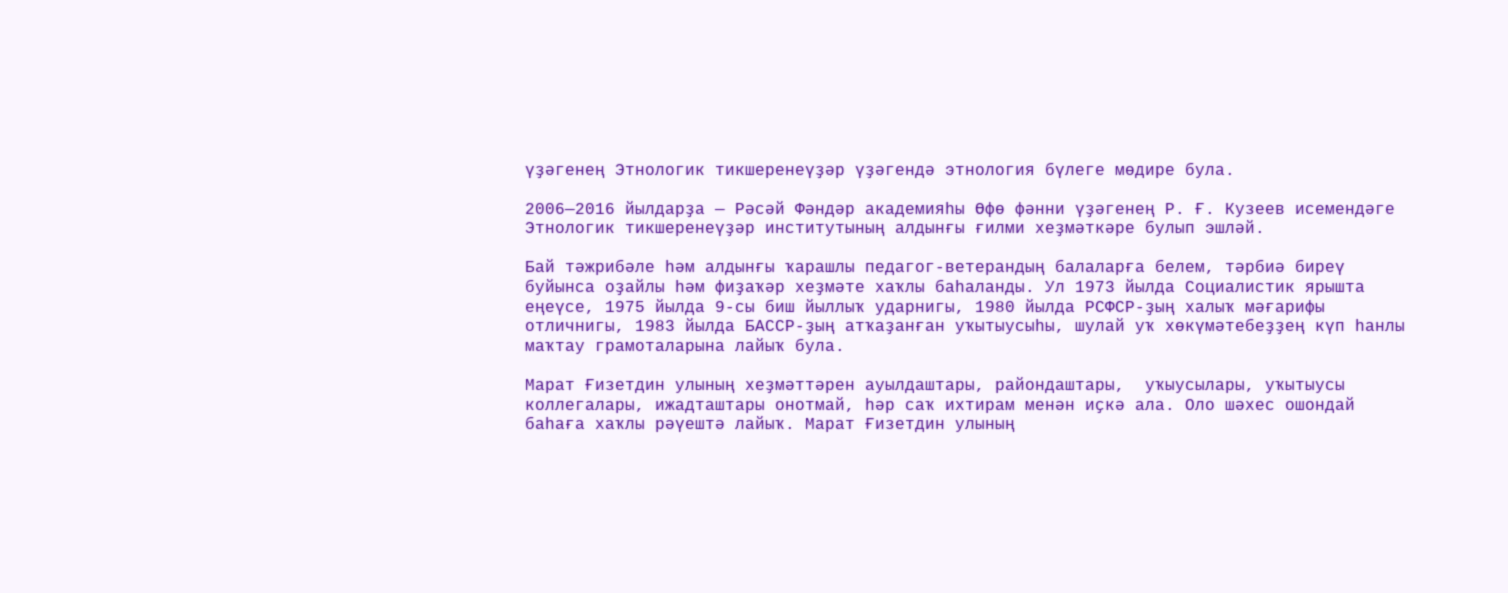үҙәгенең Этнологик тикшеренеүҙәр үҙәгендә этнология бүлеге мөдире була.

2006—2016 йылдарҙа — Рәсәй Фәндәр академияһы Өфө фәнни үҙәгенең Р. Ғ. Кузеев исемендәге Этнологик тикшеренеүҙәр институтының алдынғы ғилми хеҙмәткәре булып эшләй.

Бай тәжрибәле һәм алдынғы ҡарашлы педагог-ветерандың балаларға белем, тәрбиә биреү буйынса оҙайлы һәм фиҙаҡәр хеҙмәте хаҡлы баһаланды. Ул 1973 йылда Социалистик ярышта еңеүсе, 1975 йылда 9-сы биш йыллыҡ ударнигы, 1980 йылда РСФСР-ҙың халыҡ мәғарифы отличнигы, 1983 йылда БАССР-ҙың атҡаҙанған уҡытыусыһы, шулай уҡ хөкүмәтебеҙҙең күп һанлы маҡтау грамоталарына лайыҡ була.

Марат Ғизетдин улының хеҙмәттәрен ауылдаштары, райондаштары,  уҡыусылары, уҡытыусы коллегалары, ижадташтары онотмай, һәр саҡ ихтирам менән иҫкә ала. Оло шәхес ошондай баһаға хаҡлы рәүештә лайыҡ. Марат Ғизетдин улының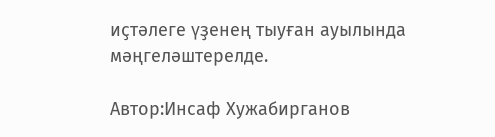иҫтәлеге үҙенең тыуған ауылында мәңгеләштерелде.

Автор:Инсаф Хужабирганов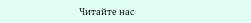Читайте нас